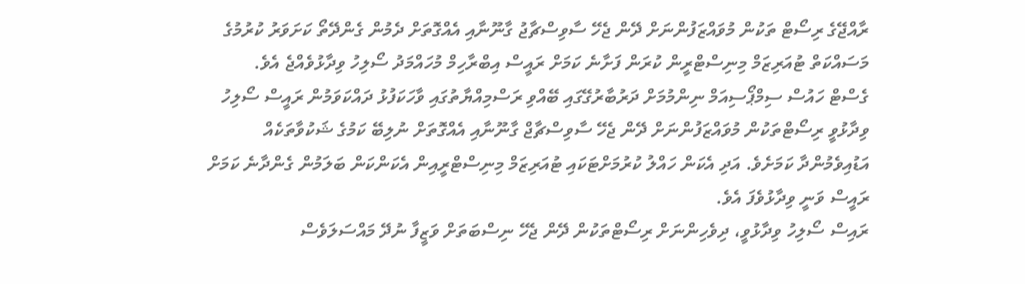ރާއްޖޭގެ ރިސޯޓް ތަކުން މުވައްޒަފުންނަށް ދޭން ޖެހޭ ސާވިސްޗާޖު ގާނޫނާއި އެއްގޮތަށް ދެމުން ގެންދޭތޯ ކަށަވަރު ކުރުމުގެ މަސައްކަތް ޓުއަރިޒަމް މިނިސްޓްރީން ކުރަން ފަށާނެ ކަމަށް ރައީސް އިބްރާހިމް މުހައްމަދު ސޯލިހު ވިދާޅުވެއްޖެ އެވެ.
ގެސްޓް ހައުސް ސިމްޕޯސިއަމް ނިންމުމަށް ދަރުބާރުގޭގައި ބޭއްވި ރަސްމިއްޔާތުގައި ވާހަކަފުޅު ދައްކަވަމުން ރައީސް ސޯލިހު ވިދާޅުވީ ރިސޯޓްތަކުން މުވައްޒަފުންނަށް ދޭން ޖެހޭ ސާވިސްޗާޖް ގާނޫނާއި އެއްގޮތަށް ނުލިބޭ ކަމުގެ ޝަކުވާތަކެއް އަޑުއިވެމުންދާ ކަމަށެވެ. އަދި އެކަން ހައްލު ކުރުމަށްޓަކައި ޓުއަރިޒަމް މިނިސްޓްރީއިން އެކަންކަން ބަލަމުން ގެންދާނެ ކަމަށް ރައީސް ވަނީ ވިދާޅުވެފަ އެވެ.
ރައިސް ސޯލިހު ވިދާޅުވީ، ދިވެހިންނަށް ރިސޯޓްތަކުން ދޭން ޖެހޭ ނިސްބަތަށް ވަޒީފާ ނުދޭ މައްސަލަވެސް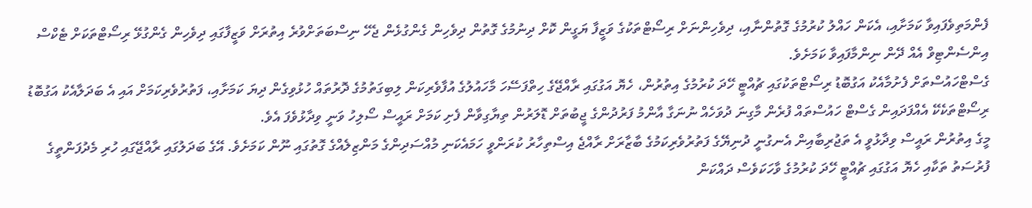ފެންމަތިވެފައިވާ ކަމަށާއި، އެކަން ހައްލު ކުރުމުގެ ގޮތުންނާއި، ދިވެހިންނަށް ރިސޯޓްތަކުގެ ވަޒީފާ ޔަގީން ކޮށް ދިނުމުގެ ގޮތުން ދިވެހިން ގެންގުޅެން ޖެހޭ ނިސްބަތަށްވުރެ އިތުރަށް ވަޒީފާގައި ދިވެހިން ގެންގުޅޭ ރިސޯޓްތަކަށް ޓެކްސް އިންސެންޓިވް އެއް ދޭން ނިންމާފައިވާ ކަމަށެވެ.
ގެސްޓްހައުސްތަށް ފެށުމާއެކު އަގުބޮޑު ރިސޯޓްތަކުގައި ޗުއްޓީ ހޭދަ ކުރުމުގެ އިތުރުން، ހެޔޮ އަގުގައި ރާއްޖޭގެ ހިތްފަސޭހަ މާހައުލުގެ އުފާވެރިކަން ލިބިގަތުމުގެ ދޮރުތައް ހުޅުވިގެން ދިޔަ ކަމަށާއި، ފަތުރުވެރިކަމަށް އައި އެ ބަދަލާއެކު އަގުބޮޑު ރިސޯޓްތަކެކޭ އެއްފަދައިން ގެސްޓް ހައުސްތައް ފުރެން މާގިނަ ދުވަހެއް ނުނަގާ އާންމު ފަރުދުންގެ ޖީބުތަށް ޑޮލަރުން ތިޔާގިވާން ފެށި ކަމަށް ރައީސް ސޯލިހު ވަނީ ވިދާޅުވެފަ އެވެ.
މީގެ އިތުރުން ރައީސް ވިދާޅުވީ އެ ތަޖުރިބާއިން އެނގުނީ ދުނިޔޭގެ ފަތުރުވެރިކަމުގެ ބާޒާރަށް ރާއްޖެ އިސްތިހާރު ކުރަންވީ ހަމައެކަނި މުއްސަދިންގެ މަންޒިލެއްގެ ގޮތުގައި ނޫން ކަމަށެވެ. އޭގެ ބަދަލުގައި ރާއްޖޭގައި ހުރި މެދުފަންތީގެ ފުރުސަތު ތަކާއި ހެޔޮ އަގުގައި ޗުއްޓީ ހޭދަ ކުރުމުގެ ވާހަކަވެސް ދައްކަން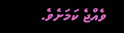ވެއްޖެ ކަމަށެވެ.